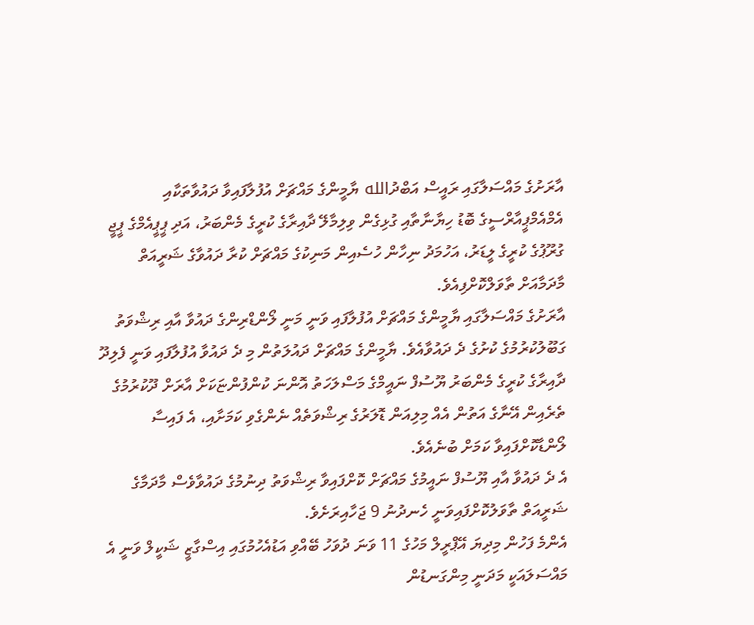އާރަށުގެ މައްސަލާގައި ރައީސް އަބްދުالله ޔާމީންގެ މައްޗަށް އުފުލާފައިވާ ދައުވާތަކާއި އެމްއެމްޕީއާރްސީގެ ބޮޑު ހިޔާނާތާއި ގުޅިގެން ވިލިމާލޭ ދާއިރާގެ ކުރީގެ މެންބަރު، އަދި ޕީޕީއެމްގެ ޕީޖީ ގުރޫޕުގެ ކުރީގެ ލީޑަރު، އަހުމަދު ނިހާން ހުސެއިން މަނިކުގެ މައްޗަށް ކުރާ ދައުވާގެ ޝަރީއަތް މާދަމާއަށް ތާވަލްކޮށްފިއެވެ.
އާރަށުގެ މައްސަލާގައި ޔާމީންގެ މައްޗަށް އުފުލާފައި ވަނީ މަނީ ލޯންޑްރިންގެ ދައުވާ އާއި ރިޝްވަތު ގަބޫލުކުރުމުގެ ކުށުގެ ދެ ދައުވާއެވެ. ޔާމީންގެ މައްޗަށް ދައުލަތުން މި ދެ ދައުވާ އުފުލާފައި ވަނީ ފެލިދޫ ދާއިރާގެ ކުރީގެ މެންބަރު ޔޫސުފް ނައީމްގެ މަސްލަހަތު އޮންނަ ކުންފުންޏަކަށް އާރަށް ދޫކުރުމުގެ ތެރެއިން އޭނާގެ އަތުން އެއް މިލިއަން ޑޮލަރުގެ ރިޝްވަތެއް ނެންގެވި ކަމަށާއި، އެ ފައިސާ ލޯންޑާކޮށްފައިވާ ކަމަށް ބުނެއެވެ.
އެ ދެ ދައުވާ އާއި ޔޫސުފް ނައީމުގެ މައްޗަށް ކޮށްފައިވާ ރިޝްވަތު ދިނުމުގެ ދައުވާވެސް މާދަމާގެ ޝަރީއަތް ތާވަލުކޮށްފައިވަނީ ހެނދުނު 9 ޖަހާއިރަށެވެ.
އެންމެ ފަހުން މިދިޔަ އޭޕްރީލް މަހުގެ 11 ވަނަ ދުވަހު ބޭއްވި އަޑުއެހުމުގައި އިސްގާޒީ ޝަކީލް ވަނީ އެ މައްސަލައަކީ މަދަނީ މިންގަނޑުން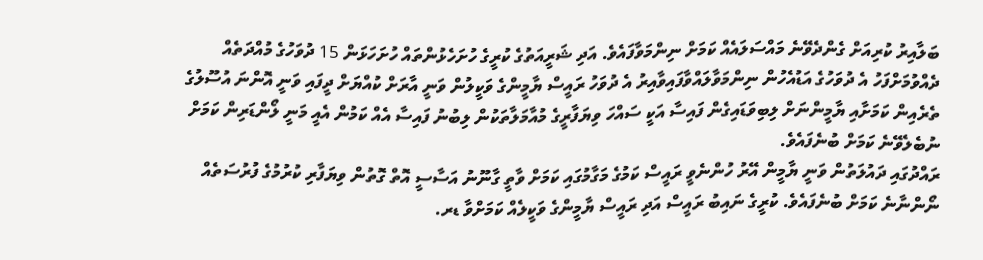ބަލާއިރު ކުރިއަށް ގެންދެވޭނެ މައްސަލައެއް ކަމަށް ނިންމަވާފައެވެ. އަދި ޝަރީއަތުގެ ކުރީގެ ހުށަހެޅުންތައް ހުށަހަޅަން 15 ދުވަހުގެ މުއްދަތެއް ދެއްވުމަށްފަހު އެ ދުވަހުގެ އަޑުއެހުން ނިންމަވާލައްވާފައިވާއިރު އެ ދުވަހު ރައީސް ޔާމީންގެ ވަކީލުން ވަނީ އާރަށް ކުއްޔަށް ދީފައި ވަނީ އޮންނަ އުސޫލުގެ ތެރެއިން ކަމަށާއި ޔާމީންނަށް ލިބިވަޑައިގެން ފައިސާ އަކީ ސައްހަ ވިޔަފާރީގެ މުއާމަލާތަކުން ލިބުނު ފައިސާ އެއް ކަމުން އެއީ މަނީ ލޯންޑަރިން ކަމަށް ނުބެލެވޭނެ ކަމަށް ބުނެފައެވެ.
ރައްދުގައި ދައުލަތުން ވަނީ ޔާމީން އޭރު ހުންނެވީ ރައީސް ކަމުގެ މަގާމުގައި ކަމަށް ވާތީ ގާނޫނު އަސާސީ އޮތް ގޮތުން ވިޔަފާރި ކުރުމުގެ ފުރުސަތެއް ނޯންނާނެ ކަމަށް ބުނެފައެވެ. ކުރީގެ ނައިބު ރައީސް އަދި ރައީސް ޔާމީންގެ ވަކީލެއް ކަމަށްވާ ޑރ.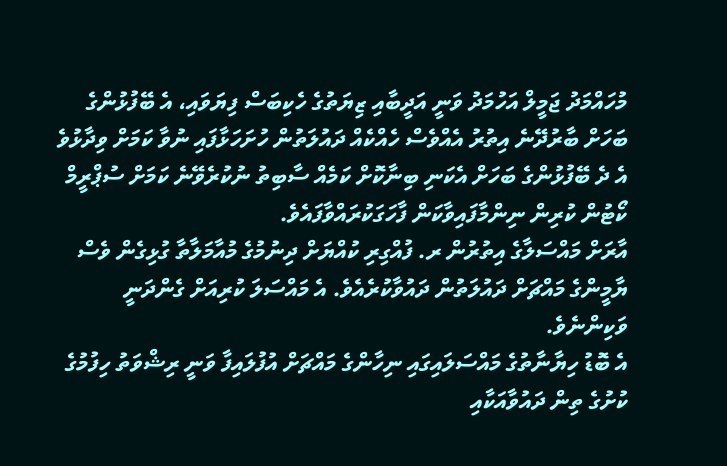މުހައްމަދު ޖަމީލް އަހުމަދު ވަނީ އަދީބާއި ޒިޔަތުގެ ހެކިބަސް ފިޔަވައި، އެ ބޭފުޅުންގެ ބަހަށް ބާރުދޭނެ އިތުރު އެއްވެސް ހެއްކެއް ދައުލަތުން ހުށަހަޅާފައި ނުވާ ކަމަށް ވިދާޅުވެ އެ ދެ ބޭފުޅުންގެ ބަހަށް އެކަނި ބިނާކޮށް ކަމެއް ސާބިތު ނުކުރެވޭނެ ކަމަށް ސުޕްރީމް ކޯޓުން ކުރިން ނިންމާފައިވާކަން ފާހަގަކުރައްވާފައެވެ.
އާރަށް މައްސަލާގެ އިތުރުން ރ. ފުއްގިރި ކުއްޔަށް ދިނުމުގެ މުއާމަލާތާ ގުޅިގެން ވެސް ޔާމީންގެ މައްޗަށް ދައުލަތުން ދައުވާކުރެއެވެ. އެ މައްސަލަ ކުރިއަށް ގެންދަނީ ވަކިންނެވެ.
އެ ބޮޑު ހިޔާނާތުގެ މައްސަލައިގައި ނިހާންގެ މައްޗަށް އުފުލައިފާ ވަނީ ރިޝްވަތު ހިފުމުގެ ކުށުގެ ތިން ދައުވާއަކާއި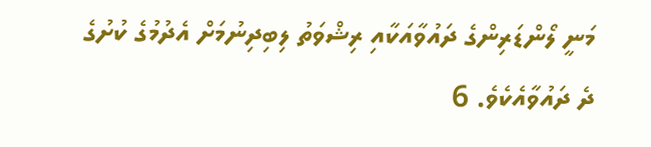މަނީ ލޯންޑަރިންގެ ދައުވާއަކާއި ރިޝްވަތު ލިބިދިނުމަށް އެދުމުގެ ކުށުގެ ދެ ދައުވާއެކެވެ. 6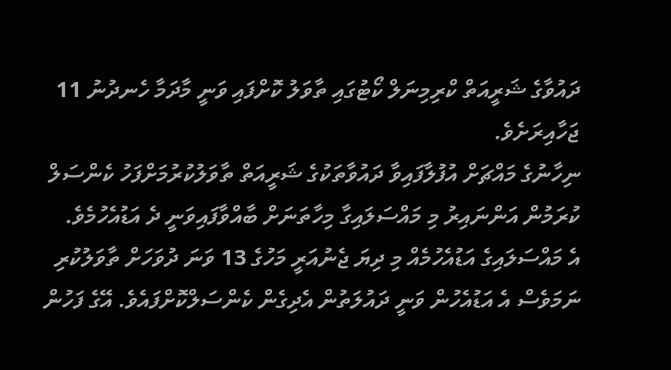ދައުވާގެ ޝަރީއަތް ކްރިމިނަލް ކޯޓުގައި ތާވަލު ކޮށްފައި ވަނީ މާދަމާ ހެނދުނު 11 ޖަހާއިރަށެވެ.
ނިހާނުގެ މައްޗަށް އުފުލާފައިވާ ދައުވާތަކުގެ ޝަރީއަތް ތާވަލުކުރުމަށްފަހު ކެންސަލް ކުރަމުން އަންނައިރު މި މައްސަލައިގާ މިހާތަނަށް ބާއްވާފައިވަނީ ދެ އަޑުއެހުމެވެ.
އެ މައްސަލައިގެ އަޑުއެހުމެއް މި ދިޔަ ޖެނުއަރީ މަހުގެ 13 ވަނަ ދުވަހަށް ތާވަލުކުރި ނަމަވެސް އެ އަޑުއެހުން ވަނީ ދައުލަތުން އެދިގެން ކެންސަލްކޮށްފައެވެ. އޭގެ ފަހުން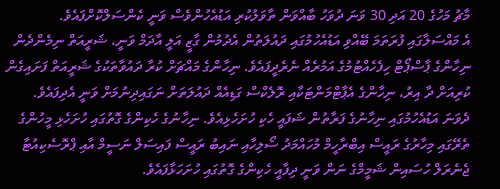މާޗު މަހުގެ 20 އަދި 30 ވަނަ ދުވަހު ބާއްވަން ތާވަލުކުރި އަޑުއެހުންވެސް ވަނީ ކެންސަލްކޮށްފައެވެ.
އެ މައްސަލާގައި ފުރަތަމަ ބޭއްވި އަޑުއެހުމުގައި ދައުލަތުން އެދުމުން ގާޒީ އަލީ އާދަމް ވަނީ، ޝަރީއަތް ނިމެންދެން ނިހާންގެ ޕާސްޕޯޓް ހިފެހެއްޓުމުގެ އަމުރެއް ނެރެދީފައެވެ. ނިހާންގެ މައްޗަށް ކުރާ ދައުވާތަކުގެ ޝަރީއަތް ފަށައިގެން ކުރިއަށް ދާ އިރު، ނިހާންގެ އެޕާޓްމަންޓަކާއި ރޮލެކްސް ގަޑިއެއް ދައުލަތަށް ނަގައިދިނުމަށް ވަނީ އެދިފައެވެ.
ދެވަނަ އަޑުއެހުމުގައި ނިހާނުގެ ފަރާތުން ޝަފައީ ހެކި ހުށަހެޅިއެވެ. ނިހާނުގެ ހެކިންގެ ގޮތުގައި ހުށަހެޅި މީހުންގެ ތެރޭގައި މިހާރުގެ ރައީސް އިބްރާހީމް މުހައްމަދު ސޯލިހާއި ނައިބު ރައީސް ފައިސަލް ނަސީމް އާއި ޕްރޮސެކިއުޓާ ޖެނެރަލް ހުސައިން ޝަމީމްގެ ނަން ވަނީ ދިފާއީ ހެކިންގެ ގޮތުގައި ހުށަހަޅާފައެވެ.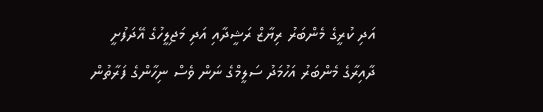އަދި ކުރީގެ މެންބަރު ރިޔާޒް ރަޝީދާއި އަދި މަޖިލީހުގެ އޭދަފުށީ ދާއިރާގެ މެންބަރު އަހުމަދު ސަލީމްގެ ނަން ވެސް ނިހާންގެ ފަރާތުން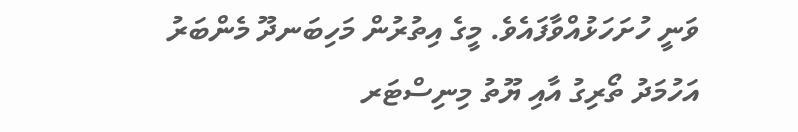ވަނީ ހުށަހަޅުއްވާފައެވެ. މީގެ އިތުރުން މަހިބަނދޫ މެންބަރު އަހުމަދު ތޯރިގު އާއި ޔޫތު މިނިސްޓަރ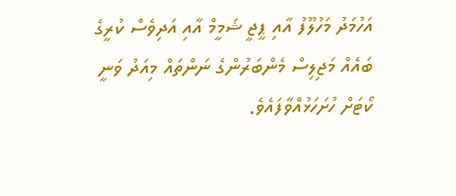އަހުމަދު މަހުލޫފު އާއި ޕީޖީ ޝަމީމް އާއި އަދިވެސް ކުރީގެ ބައެއް މަޖިލިސް މެންބަރުންގެ ނަންތައް މިއަދު ވަނީ ކޯޓަށް ހުށަހަޅުއްވާފައެވެ.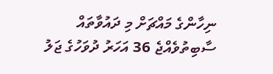ނިހާންގެ މައްޗަށް މި ދައުވާތައް ސާބިތުވެއްޖެ 36 އަހަރު ދުވަހުގެ ޖަލު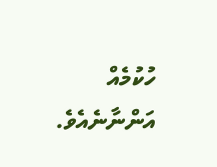ހުކުމެއް އަންނާނެއެވެ.